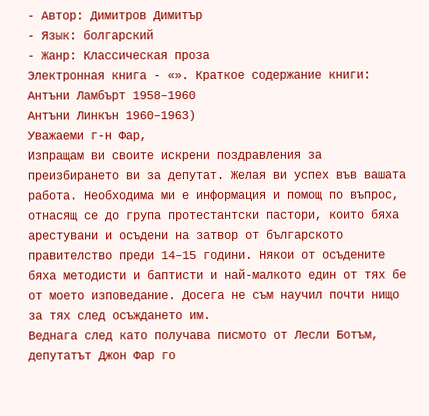- Автор: Димитров Димитър
- Язык: болгарский
- Жанр: Классическая проза
Электронная книга - «». Краткое содержание книги:
Антъни Ламбърт 1958–1960
Антъни Линкън 1960–1963)
Уважаеми г-н Фар,
Изпращам ви своите искрени поздравления за преизбирането ви за депутат. Желая ви успех във вашата работа. Необходима ми е информация и помощ по въпрос, отнасящ се до група протестантски пастори, които бяха арестувани и осъдени на затвор от българското правителство преди 14–15 години. Някои от осъдените бяха методисти и баптисти и най-малкото един от тях бе от моето изповедание. Досега не съм научил почти нищо за тях след осъждането им.
Веднага след като получава писмото от Лесли Ботъм, депутатът Джон Фар го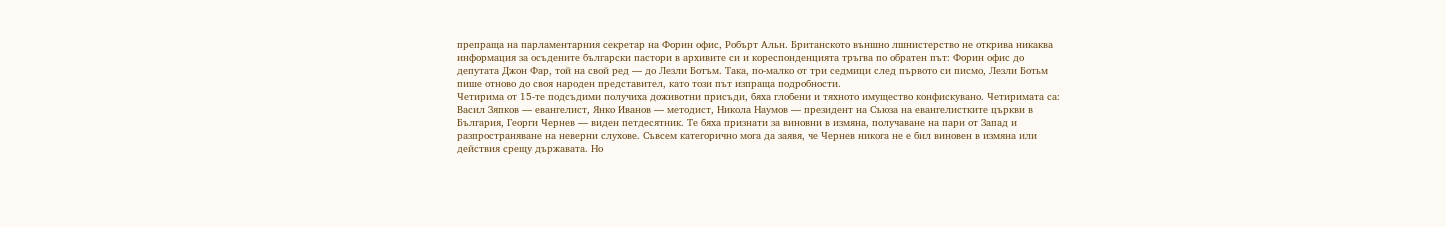препраща на парламентарния секретар на Форин офис, Робърт Альн. Британското външно лшнистерство не открива никаква информация за осъдените български пастори в архивите си и кореспонденцията тръгва по обратен път: Форин офис до депутата Джон Фар, той на свой ред — до Лезли Ботъм. Така, по-малко от три седмици след първото си писмо, Лезли Ботьм пише отново до своя народен представител, като този път изпраща подробности.
Четирима от 15-те подсъдими получиха доживотни присъди, бяха глобени и тяхното имущество конфискувано. Четиримата са: Васил Зяпков — евангелист, Янко Иванов — методист, Никола Наумов — президент на Съюза на евангелистките църкви в България, Георги Чернев — виден петдесятник. Те бяха признати за виновни в измяна, получаване на пари от Запад и разпространяване на неверни слухове. Съвсем категорично мога да заявя, че Чернев никога не е бил виновен в измяна или действия срещу държавата. Но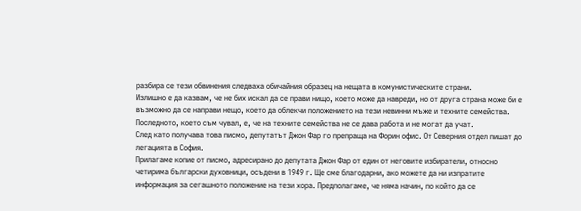разбира се тези обвинения следваха обичайния образец на нещата в комунистическите страни.
Излишно е да казвам, че не бих искал да се прави нищо, което може да навреди, но от друга страна може би е възможно да се направи нещо, което да облекчи положението на тези невинни мъже и техните семейства. Последното, което съм чувал, е, че на техните семейства не се дава работа и не могат да учат.
След като получава това писмо, депутатът Джон Фар го препраща на Форин офис. От Северния отдел пишат до легацията в София.
Прилагаме копие от писмо, адресирано до депутата Джон Фар от един от неговите избиратели, относно четирима български духовници, осъдени в 1949 г. Ще сме благодарни, ако можете да ни изпратите информация за сегашното положение на тези хора. Предполагаме, че няма начин, по който да се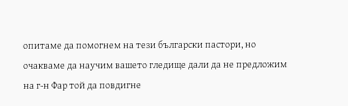опитаме да помогнем на тези български пастори, но очакваме да научим вашето гледище дали да не предложим на г-н Фар той да повдигне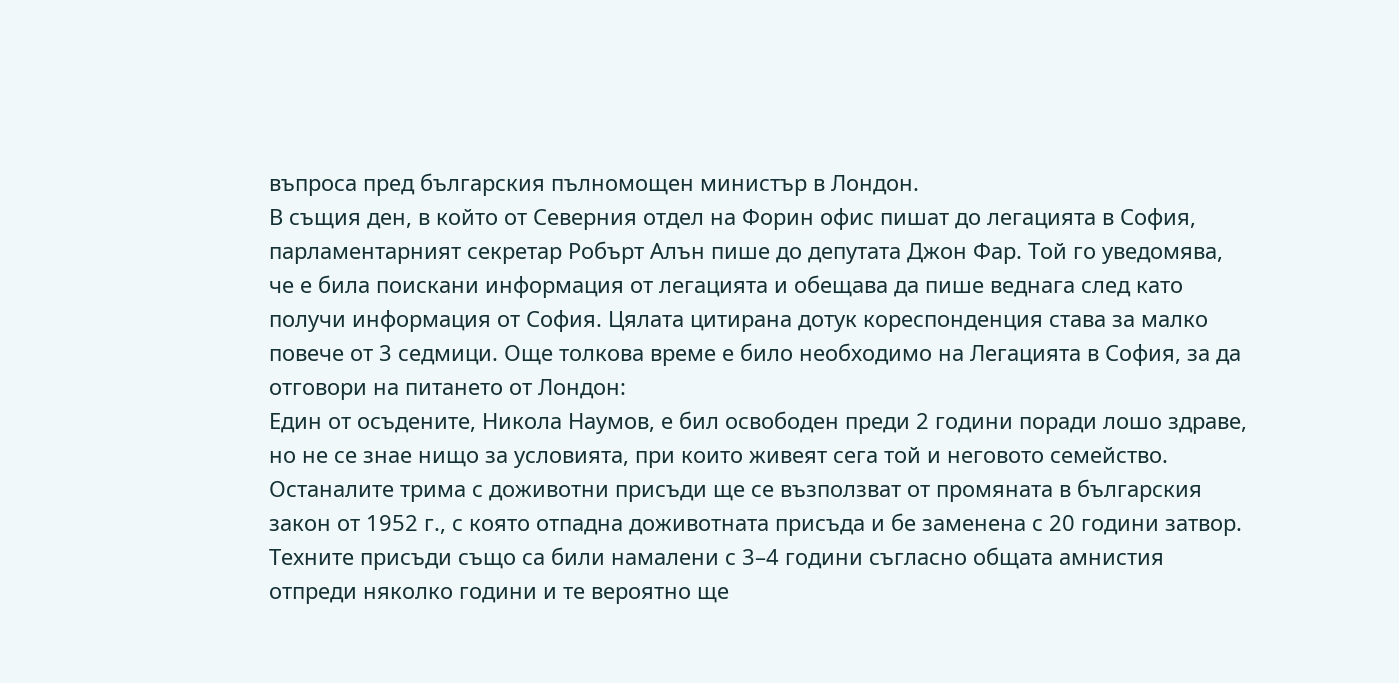въпроса пред българския пълномощен министър в Лондон.
В същия ден, в който от Северния отдел на Форин офис пишат до легацията в София, парламентарният секретар Робърт Алън пише до депутата Джон Фар. Той го уведомява, че е била поискани информация от легацията и обещава да пише веднага след като получи информация от София. Цялата цитирана дотук кореспонденция става за малко повече от 3 седмици. Още толкова време е било необходимо на Легацията в София, за да отговори на питането от Лондон:
Един от осъдените, Никола Наумов, е бил освободен преди 2 години поради лошо здраве, но не се знае нищо за условията, при които живеят сега той и неговото семейство. Останалите трима с доживотни присъди ще се възползват от промяната в българския закон от 1952 г., с която отпадна доживотната присъда и бе заменена с 20 години затвор. Техните присъди също са били намалени с 3–4 години съгласно общата амнистия отпреди няколко години и те вероятно ще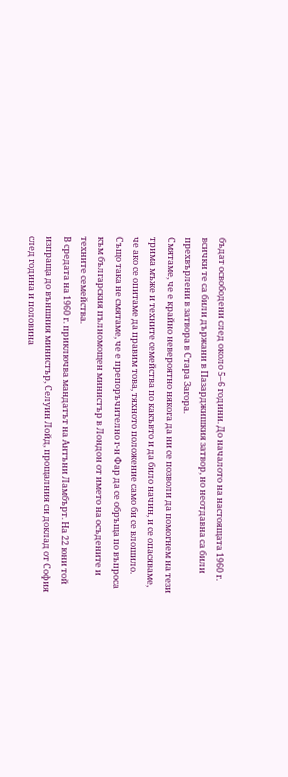бъдат освободени след около 5–6 години. До началото на настоящата 1960 г. всички те са били държани в Пазарджишкия затвор, но неотдавна са били прехвърлени в затвора в Стара Загора.
Смятаме, че е крайно невероятно някога да ни се позволи да помогнем на тези трима мъже и техните семейства по какъвто и да било начин, и се опасяваме, че ако се опитаме да правим това, тяхното положение само би се влошило. Също така не смятаме, че е препоръчително г-н Фар да се обръща по въпроса към българския пълномощен министър в Лондон от името на осъдените и техните семейства.
В средата на 1960 г. приключва мандатът на Антъни Ламбърт. На 22 юни той изпраща до външния министър, Селуин Лойд, прощалния си доклад от София след година и половина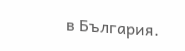в България.